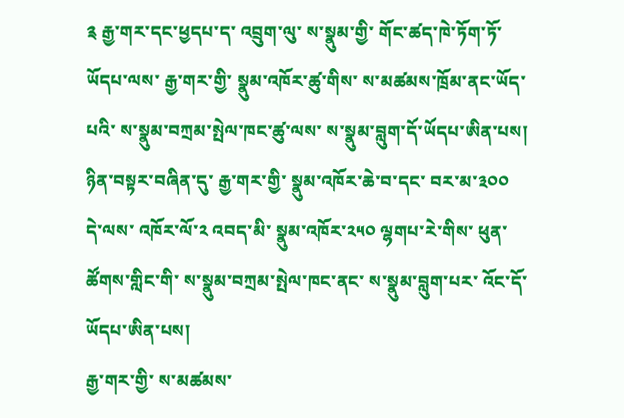༉ རྒྱ་གར་དང་ཕྱདཔ་ད་ འབྲུག་ལུ་ ས་སྣུམ་གྱི་ གོང་ཚད་ཁེ་ཏོག་ཏོ་ཡོདཔ་ལས་ རྒྱ་གར་གྱི་ སྣུམ་འཁོར་ཚུ་གིས་ ས་མཚམས་ཁྲོམ་ནང་ཡོད་པའི་ ས་སྣུམ་བཀྲམ་སྤེལ་ཁང་ཚུ་ལས་ ས་སྣུམ་བླུག་དོ་ཡོདཔ་ཨིན་པས།
ཉིན་བསྟར་བཞིན་དུ་ རྒྱ་གར་གྱི་ སྣུམ་འཁོར་ཆེ་བ་དང་ བར་མ་༣༠༠ དེ་ལས་ འཁོར་ལོ་༢ འབད་མི་ སྣུམ་འཁོར་༢༥༠ ལྷགཔ་རེ་གིས་ ཕུན་ཚོགས་གླིང་གི་ ས་སྣུམ་བཀྲམ་སྤེལ་ཁང་ནང་ ས་སྣུམ་བླུག་པར་ འོང་དོ་ཡོདཔ་ཨིན་པས།
རྒྱ་གར་གྱི་ ས་མཚམས་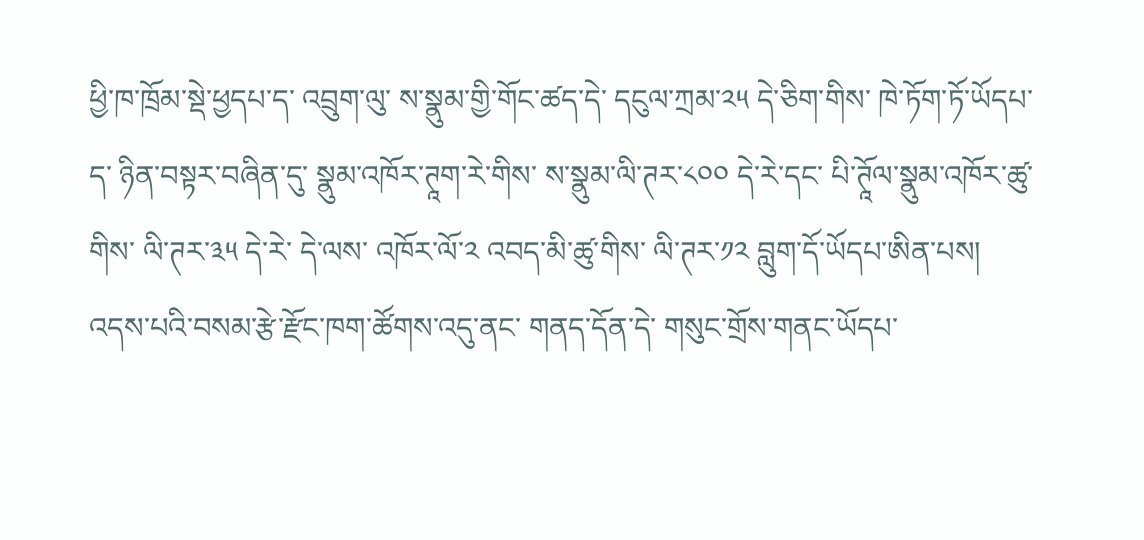ཕྱི་ཁ་ཁྲོམ་སྡེ་ཕྱདཔ་ད་ འབྲུག་ལུ་ ས་སྣུམ་གྱི་གོང་ཚད་དེ་ དངུལ་ཀྲམ་༢༥ དེ་ཅིག་གིས་ ཁེ་ཏོག་ཏོ་ཡོདཔ་ད་ ཉིན་བསྟར་བཞིན་དུ་ སྣུམ་འཁོར་ཊཱག་རེ་གིས་ ས་སྣུམ་ལི་ཊར་༨༠༠ དེ་རེ་དང་ པི་ཊཱོལ་སྣུམ་འཁོར་ཚུ་གིས་ ལི་ཊར་༣༥ དེ་རེ་ དེ་ལས་ འཁོར་ལོ་༢ འབད་མི་ཚུ་གིས་ ལི་ཊར་༡༢ བླུག་དོ་ཡོདཔ་ཨིན་པས།
འདས་པའི་བསམ་རྩེ་རྫོང་ཁག་ཚོགས་འདུ་ནང་ གནད་དོན་དེ་ གསུང་གྲོས་གནང་ཡོདཔ་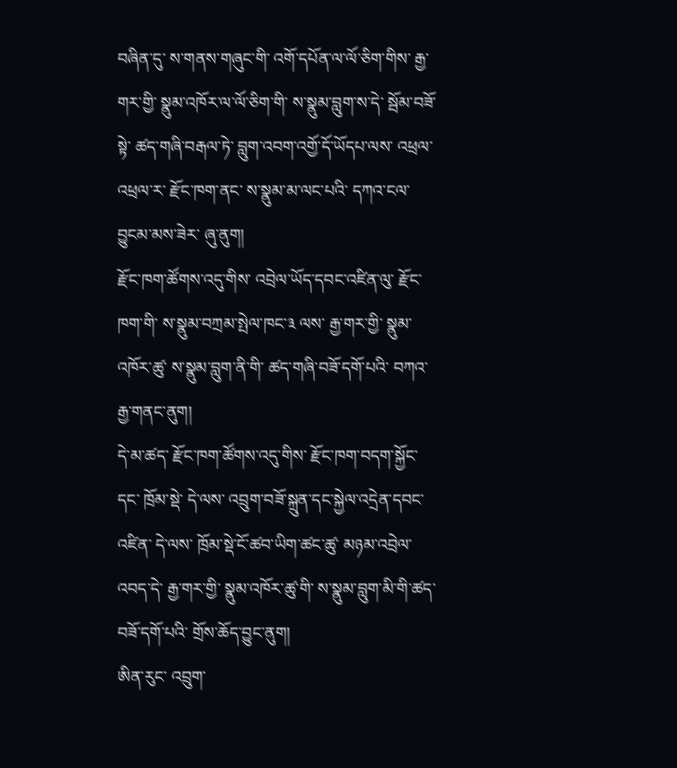བཞིན་དུ་ ས་གནས་གཞུང་གི་ འགོ་དཔོན་ལ་ལོ་ཅིག་གིས་ རྒྱ་གར་གྱི་ སྣུམ་འཁོར་ལ་ལོ་ཅིག་གི་ ས་སྣུམ་བླུག་ས་དེ་ སྦོམ་བཟོ་སྟེ་ ཚད་གཞི་བརྒལ་ཏེ་ བླུག་འབག་འགྱོ་དོ་ཡོདཔ་ལས་ འཕྲལ་འཕྲལ་ར་ རྫོང་ཁག་ནང་ ས་སྣུམ་མ་ལང་པའི་ དཀའ་ངལ་བྱུངམ་མས་ཟེར་ ཞུ་ནུག།
རྫོང་ཁག་ཚོགས་འདུ་གིས་ འབྲེལ་ཡོད་དབང་འཛིན་ལུ་ རྫོང་ཁག་གི་ ས་སྣུམ་བཀྲམ་སྤེལ་ཁང་༣ ལས་ རྒྱ་གར་གྱི་ སྣུམ་འཁོར་ཚུ་ ས་སྣུམ་བླུག་ནི་གི་ ཚད་གཞི་བཟོ་དགོ་པའི་ བཀའ་རྒྱ་གནང་ནུག།
དེ་མ་ཚད་ རྫོང་ཁག་ཚོགས་འདུ་གིས་ རྫོང་ཁག་བདག་སྐྱོང་དང་ ཁྲོམ་སྡེ་ དེ་ལས་ འབྲུག་བཟོ་སྐྲུན་དང་སྐྱེལ་འདྲེན་དབང་འཛིན་ དེ་ལས་ ཁྲོམ་སྡེ་ངོ་ཚབ་ཡིག་ཚང་ཚུ་ མཉམ་འབྲེལ་འབད་དེ་ རྒྱ་གར་གྱི་ སྣུམ་འཁོར་ཚུ་གི་ ས་སྣུམ་བླུག་མི་གི་ཚད་ བཟོ་དགོ་པའི་ གྲོས་ཆོད་བྱུང་ནུག།
ཨིན་རུང་ འབྲུག་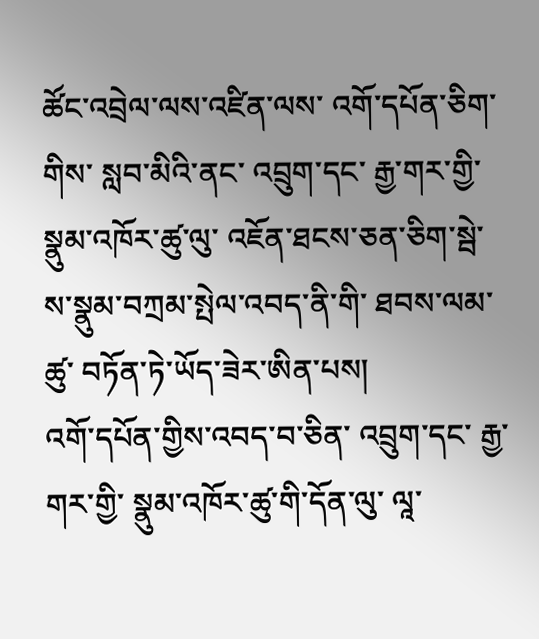ཚོང་འབྲེལ་ལས་འཛིན་ལས་ འགོ་དཔོན་ཅིག་གིས་ སླབ་མིའི་ནང་ འབྲུག་དང་ རྒྱ་གར་གྱི་ སྣུམ་འཁོར་ཚུ་ལུ་ འཇོན་ཐངས་ཅན་ཅིག་སྦེ་ ས་སྣུམ་བཀྲམ་སྤེལ་འབད་ནི་གི་ ཐབས་ལམ་ཚུ་ བཏོན་ཏེ་ཡོད་ཟེར་ཨིན་པས།
འགོ་དཔོན་གྱིས་འབད་བ་ཅིན་ འབྲུག་དང་ རྒྱ་གར་གྱི་ སྣུམ་འཁོར་ཚུ་གི་དོན་ལུ་ ལཱ་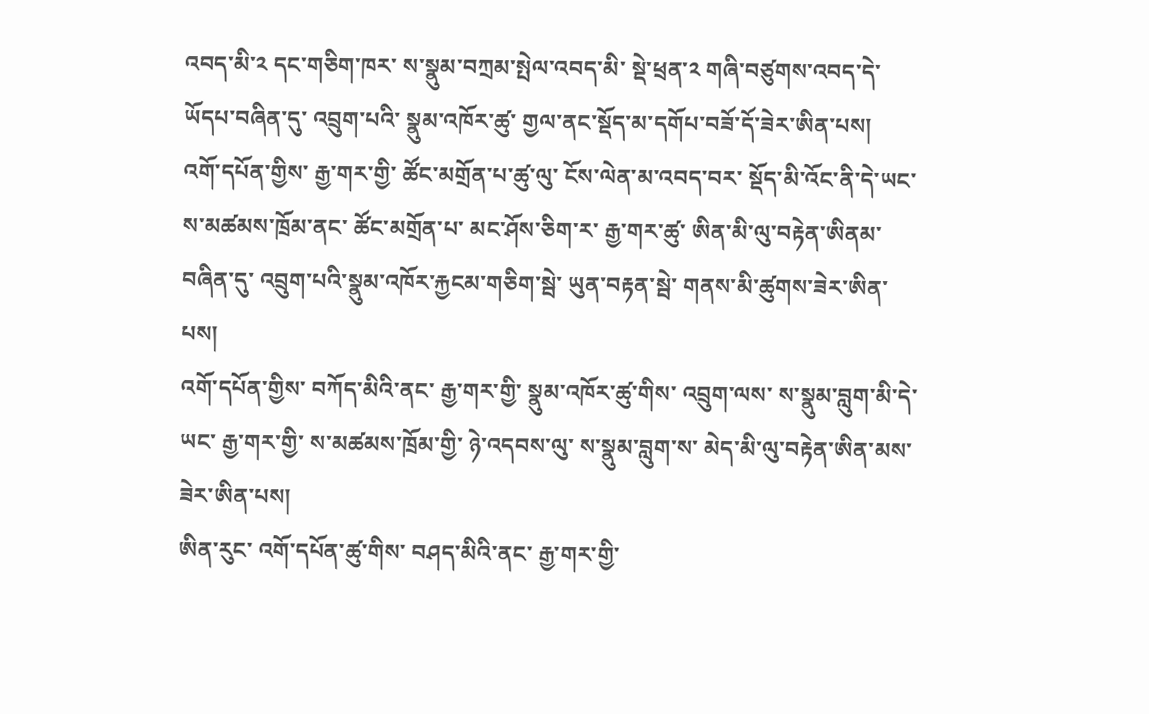འབད་མི་༢ དང་གཅིག་ཁར་ ས་སྣུམ་བཀྲམ་སྤེལ་འབད་མི་ སྡེ་ཕྲན་༢ གཞི་བཙུགས་འབད་དེ་ཡོདཔ་བཞིན་དུ་ འབྲུག་པའི་ སྣུམ་འཁོར་ཚུ་ གྱལ་ནང་སྡོད་མ་དགོཔ་བཟོ་དོ་ཟེར་ཨིན་པས།
འགོ་དཔོན་གྱིས་ རྒྱ་གར་གྱི་ ཚོང་མགྲོན་པ་ཚུ་ལུ་ ངོས་ལེན་མ་འབད་བར་ སྡོད་མི་འོང་ནི་དེ་ཡང་ ས་མཚམས་ཁྲོམ་ནང་ ཚོང་མགྲོན་པ་ མང་ཤོས་ཅིག་ར་ རྒྱ་གར་ཚུ་ ཨིན་མི་ལུ་བརྟེན་ཨིནམ་བཞིན་དུ་ འབྲུག་པའི་སྣུམ་འཁོར་རྐྱངམ་གཅིག་སྦེ་ ཡུན་བརྟན་སྦེ་ གནས་མི་ཚུགས་ཟེར་ཨིན་པས།
འགོ་དཔོན་གྱིས་ བཀོད་མིའི་ནང་ རྒྱ་གར་གྱི་ སྣུམ་འཁོར་ཚུ་གིས་ འབྲུག་ལས་ ས་སྣུམ་བླུག་མི་དེ་ཡང་ རྒྱ་གར་གྱི་ ས་མཚམས་ཁྲོམ་གྱི་ ཉེ་འདབས་ལུ་ ས་སྣུམ་བླུག་ས་ མེད་མི་ལུ་བརྟེན་ཨིན་མས་ཟེར་ཨིན་པས།
ཨིན་རུང་ འགོ་དཔོན་ཚུ་གིས་ བཤད་མིའི་ནང་ རྒྱ་གར་གྱི་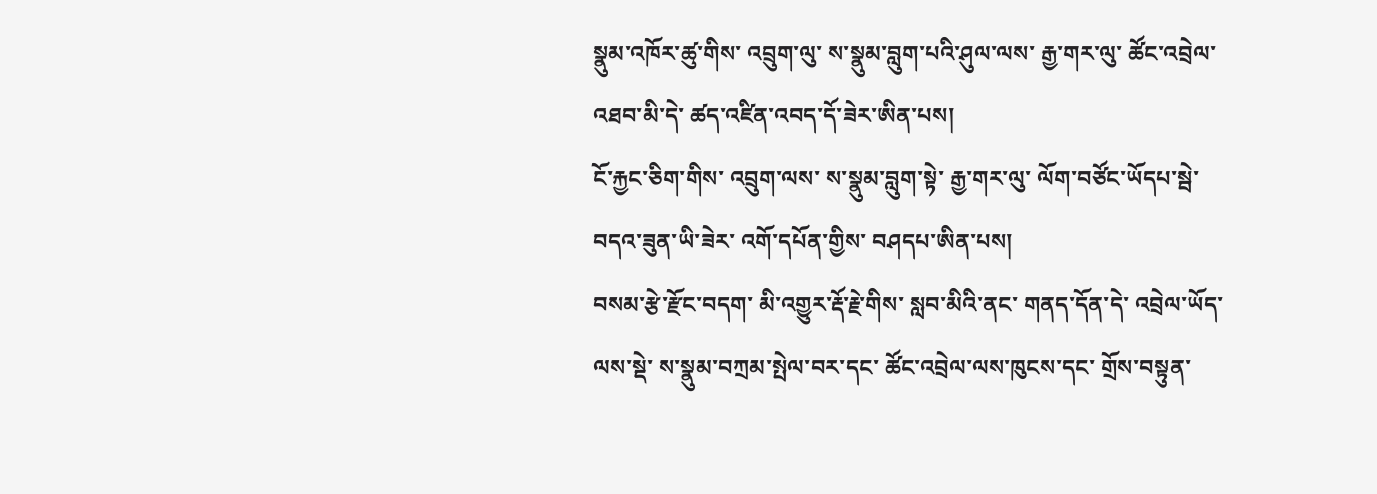སྣུམ་འཁོར་ཚུ་གིས་ འབྲུག་ལུ་ ས་སྣུམ་བླུག་པའི་ཤུལ་ལས་ རྒྱ་གར་ལུ་ ཚོང་འབྲེལ་འཐབ་མི་དེ་ ཚད་འཛིན་འབད་དོ་ཟེར་ཨིན་པས།
ངོ་རྐྱང་ཅིག་གིས་ འབྲུག་ལས་ ས་སྣུམ་བླུག་སྟེ་ རྒྱ་གར་ལུ་ ལོག་བཙོང་ཡོདཔ་སྦེ་ བདའ་ཟུན་ཡི་ཟེར་ འགོ་དཔོན་གྱིས་ བཤདཔ་ཨིན་པས།
བསམ་རྩེ་རྫོང་བདག་ མི་འགྱུར་རྡོ་རྗེ་གིས་ སླབ་མིའི་ནང་ གནད་དོན་དེ་ འབྲེལ་ཡོད་ལས་སྡེ་ ས་སྣུམ་བཀྲམ་སྤེལ་བར་དང་ ཚོང་འབྲེལ་ལས་ཁུངས་དང་ གྲོས་བསྟུན་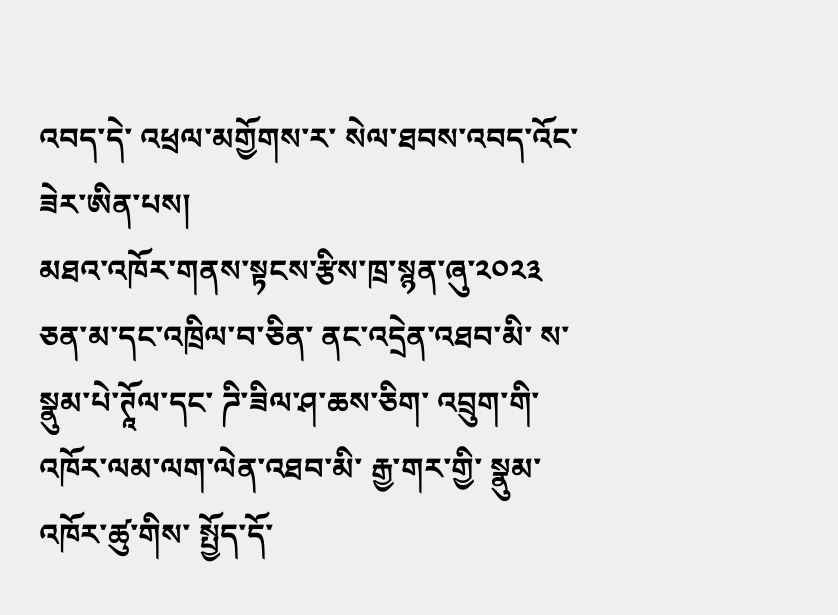འབད་དེ་ འཕྲལ་མགྱོགས་ར་ སེལ་ཐབས་འབད་འོང་ཟེར་ཨིན་པས།
མཐའ་འཁོར་གནས་སྟངས་རྩིས་ཁྲ་སྙན་ཞུ་༢༠༢༣ ཅན་མ་དང་འཁྲིལ་བ་ཅིན་ ནང་འདྲེན་འཐབ་མི་ ས་སྣུམ་པེ་ཊཱོལ་དང་ ཌི་ཟིལ་ཤ་ཆས་ཅིག་ འབྲུག་གི་འཁོར་ལམ་ལག་ལེན་འཐབ་མི་ རྒྱ་གར་གྱི་ སྣུམ་འཁོར་ཚུ་གིས་ སྤྱོད་དོ་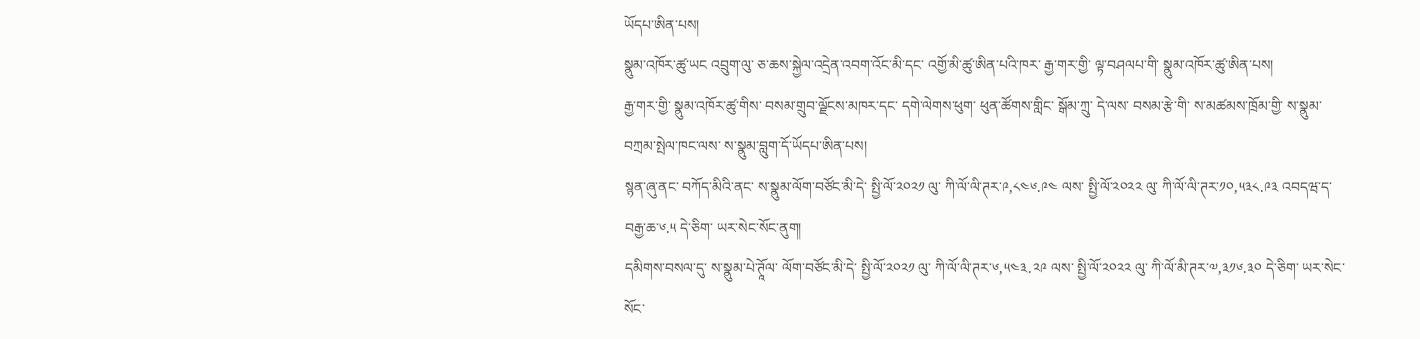ཡོདཔ་ཨིན་པས།
སྣུམ་འཁོར་ཚུ་ཡང འབྲུག་ལུ་ ཅ་ཆས་སྐྱེལ་འདྲེན་འབག་འོང་མི་དང་ འགྱོ་མི་ཚུ་ཨིན་པའི་ཁར་ རྒྱ་གར་གྱི་ ལྟ་བཤལཔ་གི་ སྣུམ་འཁོར་ཚུ་ཨིན་པས།
རྒྱ་གར་གྱི་ སྣུམ་འཁོར་ཚུ་གིས་ བསམ་གྲུབ་ལྗོངས་མཁར་དང་ དགེ་ལེགས་ཕུག་ ཕུན་ཚོགས་གླིང་ སྒོམ་ཀྲུ་ དེ་ལས་ བསམ་རྩེ་གི་ ས་མཚམས་ཁྲོམ་གྱི་ ས་སྣུམ་བཀྲམ་སྤེལ་ཁང་ལས་ ས་སྣུམ་བླུག་དོ་ཡོདཔ་ཨིན་པས།
སྙན་ཞུ་ནང་ བཀོད་མིའི་ནང་ ས་སྣུམ་ལོག་བཙོང་མི་དེ་ སྤྱི་ལོ་༢༠༢༡ ལུ་ ཀི་ལོ་ལི་ཊར་༩,༨༤༦.༩༤ ལས་ སྤྱི་ལོ་༢༠༢༢ ལུ་ ཀི་ལོ་ལི་ཊར་༡༠,༥༣༨.༩༣ འབདཝ་ད་ བརྒྱ་ཆ་༦.༥ དེ་ཅིག་ ཡར་སེང་སོང་ནུག།
དམིགས་བསལ་དུ་ ས་སྣུམ་པེ་ཊཱོལ་ ལོག་བཙོང་མི་དེ་ སྤྱི་ལོ་༢༠༢༡ ལུ་ ཀི་ལོ་ལི་ཊར་༦,༥༤༣.༢༩ ལས་ སྤྱི་ལོ་༢༠༢༢ ལུ་ ཀི་ལོ་མི་ཊར་༧,༣༡༦.༣༠ དེ་ཅིག་ ཡར་སེང་སོང་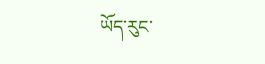ཡོད་རུང་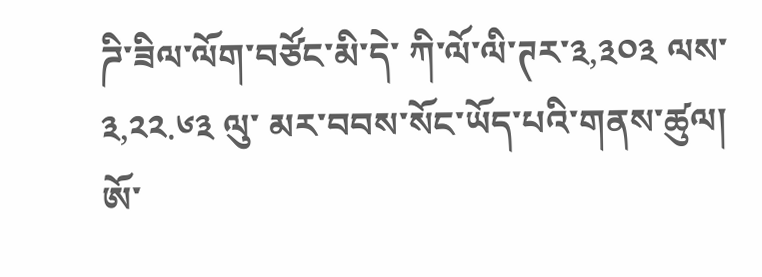ཌི་ཟིལ་ལོག་བཙོང་མི་དེ་ ཀི་ལོ་ལི་ཊར་༣,༣༠༣ ལས་༣,༢༢.༦༣ ལུ་ མར་བབས་སོང་ཡོད་པའི་གནས་ཚུལ།
ཨོ་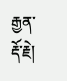རྒྱན་རྡོ་རྗེ།